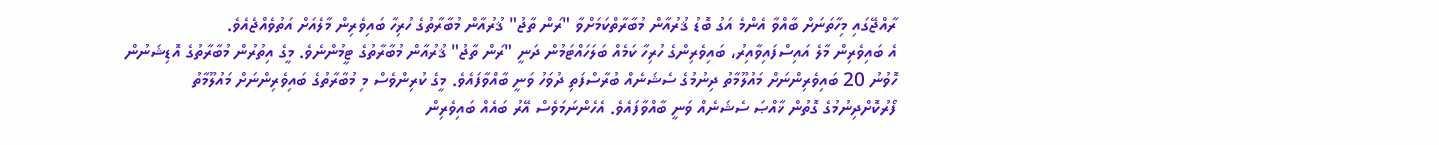ރާއްޖޭގައި މިހާތަނަށް ބާއްވާ އެންމެ އަގު ބޮޑު ޤުރުއާން މުބާރާތްކަމަށްވާ "ރަން ތާޖު" ޤުރުއާން މުބާރާތުގެ ހުރިހާ ބައިވެރިން މާލެއަށް އަތުވެއްޖެއެވެ.
އެ ބައިވެރިން މާލެ އައިސްފައިވާއިރު، ބައިވެރިންގެ ހުރިހާ ކަމެއް ބަލަހައްޓަމުން ދަނީ "ރަން ތާޖު" ޤުރުއާން މުބާރާތުގެ ޓީމުންނެވެ. މީގެ އިތުރުން މުބާރާތުގެ އޮޑިޝަނުން ހޮވުނު 20 ބައިވެރިންނަށް މައުލޫމާތު ދިނުމުގެ ސެޝަނެއް ބުރާސްފަތި ދުވަހު ވަނީ ބާއްވާފައެވެ. މީގެ ކުރިންވެސް މި މުބާރާތުގެ ބައިވެރިންނަށް މައުލޫމާތު ފޯރުކޮށްދިނުމުގެ ގޮތުން ޚާއްޞަ ސެޝަނެއް ވަނީ ބާއްވާފައެވެ. އެހެންނަމަވެސް އޭރު ބައެއް ބައިވެރިން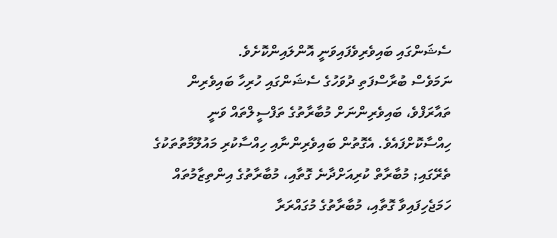ސެޝަންގައި ބައިވެރިވެފައިވަނީ އޮންލައިންކޮށެވެ.
ނަމަވެސް ބުރާސްފަތި ދުވަހުގެ ސެޝަންގައި ހުރިހާ ބައިވެރިން ތައާރަފްވެ، ބައިވެރިންނަށް މުބާރާތުގެ ތަފްސީލްތައް ވަނީ ހިއްސާކޮށްފައެވެ. އެގޮތުން ބައިވެރިންނާއި ހިއްސާކުރި މައުލޫމާތުތަކުގެ ތެރޭގައި; މުބާރާތް ކުރިއަށްދާނެ ގޮތާއި، މުބާރާތުގެ އިންތިޒާމުތައް ހަމަޖެހިފައިވާ ގޮތާއި، މުބާރާތުގެ މުގައްރަރާ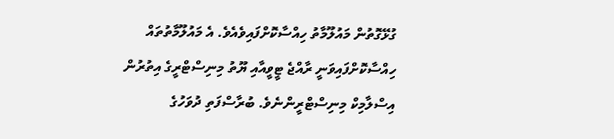ގުޅޭގޮތުން މައުލޫމާތު ހިއްސާކޮށްފައިވެއެވެ. އެ މައުލޫމާތުތައް ހިއްސާކޮށްފައިވަނީ ރާއްޖެ ޓީވީއާއި ޔޫތު މިނިސްޓްރީގެ އިތުރުން އިސްލާމިކް މިނިސްޓްރީންނެވެ. ބުރާސްފަތި ދުވަހުގެ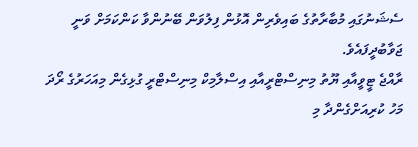ސެޝަނުގައި މުބާރާތުގެ ބައިވެރިން އޮޅުން ފިލުވަން ބޭނުންވާ ކަންކަމަށް ވަނީ ޖަވާބުދީފައެވެ.
ރާއްޖެ ޓީވީއާއި ޔޫތު މިނިސްޓްރީއާއި އިސްލާމިކް މިނިސްޓްރީ ގުޅިގެން މިއަހަރުގެ ރޯދަ މަހު ކުރިއަށްގެންދާ މި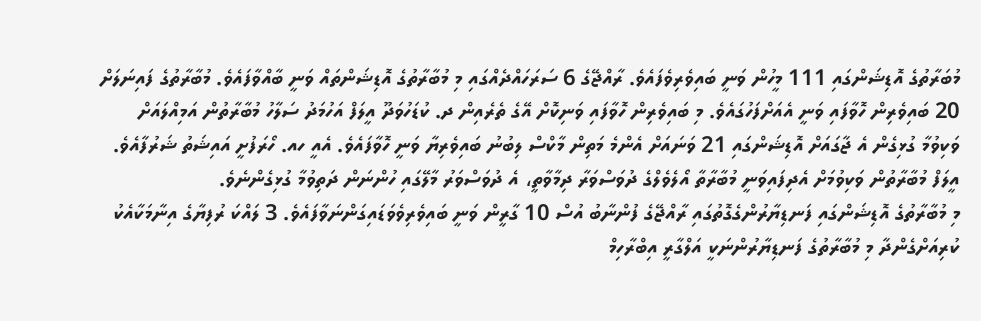މުބަރާތުގެ އޮޑިޝަންގައި 111 މީހުން ވަނީ ބައިވެރިވެފައެވެ. ރާއްޖޭގެ 6 ސަރަހައްދެއްގައި މި މުބާރާތުގެ އޮޑިޝަންތައް ވަނީ ބާއްވާފައެވެ. މުބާރާތުގެ ފައިނަލަށް 20 ބައިވެރިން ހޮވާފައި ވަނީ އެއަށްފަހުގައެވެ. މި ބައިވެރިން ހޮވާފައި ވަނިކޮށް އޭގެ ތެރެއިން ދ. ކުޑަހުވަދޫ އީލަފް އަހުމަދު ސަލާހު މުބާރާތުން އަމިއްލައަށް ވަކިވުމާ ގުޅިގެން އެ ޖާގައަށް އޮޑިޝަންގައި 21 ވަނައަށް އެންމެ މަތިން މާކްސް ލިބުނު ބައިވެރިޔާ ވަނީ ހޮވާފައެވެ. އެއީ ހއ. ހޯރަފުށީ އައިޝަތު ޝަރުފާއެވެ. އީލަފް މުބާރާތުން ވަކިވުމަށް އެދިފައިވަނީ މުބާރާތާ އޯލެވެލްގެ ދުވަސްވަރާ ދިމާވާތީ، އެ ދުވަސްވަރު މާލޭގައި ހުންނަން ދަތިވުމާ ގުޅިގެންނެވެ.
މި މުބާރާތުގެ އޮޑިޝަންގައި ފަނޑިޔާރުންގެގޮތުގައި ރާއްޖޭގެ ފުންނާބު އުސް 10 ގާރީން ވަނީ ބައިވެރިވެވަޑައިގަންނަވާފައެވެ. 3 ލައްކަ ރުފިޔާގެ އިނާމަކާއެކު ކުރިއަށްގެންދާ މި މުބާރާތުގެ ފަނޑިޔާރުންނަކީ އަލްގާރީ އިބްރާހިމް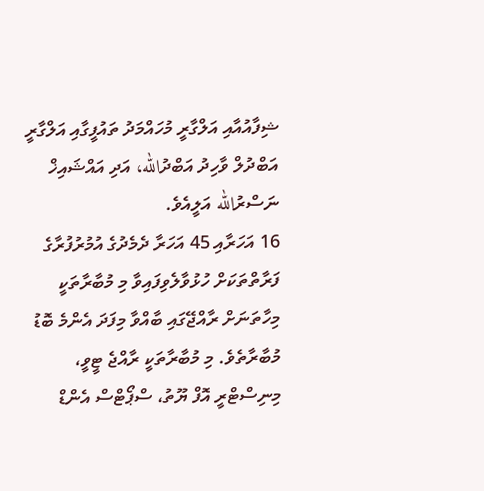ޝިފާއުއާއި އަލްގާރީ މުހައްމަދު ތައުފީގާއި އަލްގާރީ އަބްދުލް ވާހިދު އަބްދުالله، އަދި އައްޝައިޚް ނަސްރުالله އަލީއެވެ.
16 އަހަރާއި 45 އަހަރާ ދެމެދުގެ އުމުރުފުރާގެ ފަރާތްތަކަށް ހުޅުވާލެވިފައިވާ މި މުބާރާތަކީ މިހާތަނަށް ރާއްޖޭގައި ބާއްވާ މިފަދަ އެންމެ ބޮޑު މުބާރާތެވެ. މި މުބާރާތަކީ ރާއްޖެ ޓީވީ، މިނިސްޓްރީ އޮފް ޔޫތު، ސްޕޯޓްސް އެންޑް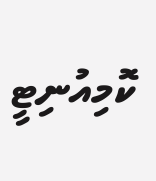ކޮމިއުނިޓީ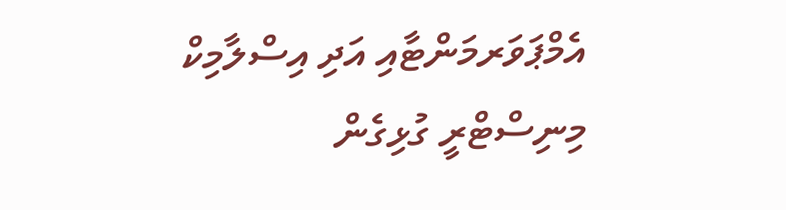އެމްޕަވަރމަންޓާއި އަދި އިސްލާމިކް މިނިސްޓްރީ ގުޅިގެން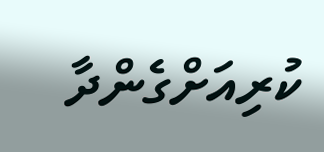ކުރިއަށްގެންދާ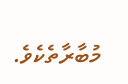މުބާރާތެކެވެ.